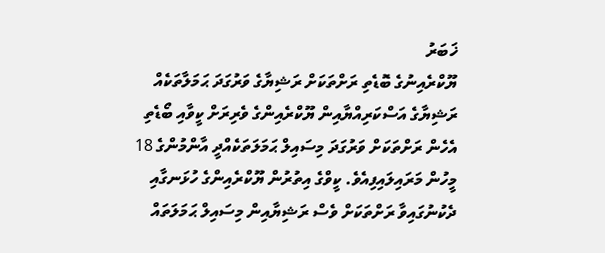ޚަބަރު
ޔޫކްރެއިނުގެ ބޮޑެތި ރަށްތަކަށް ރަޝިޔާގެ ވަރުގަދަ ޙަމަލާތަކެއް
ރަޝިޔާގެ އަސްކަރިއްޔާއިން ޔޫކްރެއިންގެ ވެރިރަށް ކީވާއި ބޯޑެތި އެހެން ރަށްތަކަށް ވަރުގަދަ މިސައިލް ޙަމަލަތަކެއްދީ އާންމުންގެ 18 މީހުން މަރައިލައިފިއެވެ. ކީވްގެ އިތުރުން ޔޫކްރެއިންގެ ހުޅަނގާއި ދެކުނުގައިވާ ރަށްތަކަށް ވެސް ރަޝިޔާއިން މިސައިލް ޙަމަލަތައް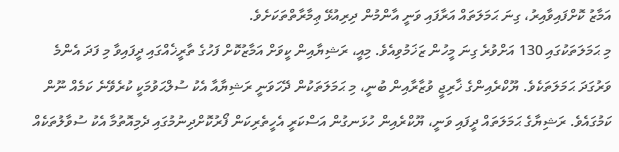އަމާޒު ކޮށްފައިވާއިރު، ގިނަ ޙަމަލަތައް އަރާފައި ވަނީ އާންމުން ދިރިއުޅޭ ޢިމާރާތްތަކަށެވެ.
މި ޙަމަލަތަކުގައި 130 އަށްވުރެ ގިނަ މީހުން ޒަޚަމުވިއެވެ. މިއީ، ރަޝިޔާއިން ކީވަށް އަމާޒުކޮށް ފަހުގެ ތާރީޚެއްގައި ދީފައިވާ މި ފަދަ އެންމެ ވަރުގަދަ ޙަމަލަތަކެވެ. ޔޫކްރެއިންގެ ޚާރިޖީ ވުޒާރާއިން ބުނީ، މި ޙަމަލަތަކުން ދޭހަވަނީ ރަޝިޔާއާ އެކު ސުލްޙަވުމަކީ ކުރެވޭނެ ކަމެއް ނޫން ކަމުގައެވެ. ރަޝިޔާގެ ޙަމަލަތައް ދީފައި ވަނީ، ޔޫކްރެއިން ހުޅަނގުން އަސްކަރީ އެހީތެރިކަން ފޯރުކޮށްދިނުމުގައި ދެމިއޮތުމާ އެކު ސުވާލުތަކެއް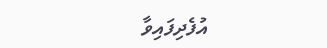އުފެދިފައިވާ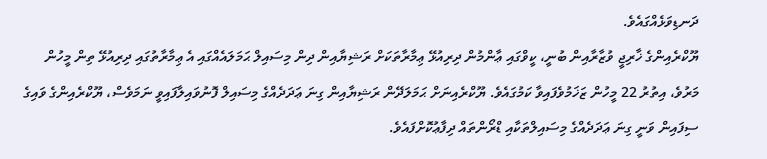ދަނޑިވަޅެއްގައެވެ.
ޔޫކްރެއިންގެ ޚާރިޖީ ވުޒާރާއިން ބުނީ، ކީވްގައި ޢާންމުން ދިރިއުޅޭ ޢިމާރާތަކަށް ރަޝިޔާއިން ދިން މިސައިލް ޙަމަލައެއްގައި އެ ޢިމާރާތުގައި ދިރިއުޅޭ ތިން މީހުން މަރުވެ، އިތުރު 22 މީހުން ޒަޚަމުވެފައިވާ ކަމުގައެވެ. ޔޫކްރެއިނަށް ޙަމަލަދޭން ރަޝިޔާއިން ގިނަ ޢަދަދެއްގެ މިސައިލް ފޮނުވައިލާފައިވީ ނަމަވެސް، ޔޫކްރެއިންގެ ވައިގެ ސިފައިން ވަނީ ގިނަ ޢަދަދެއްގެ މިސައިލްތަކާއި ޑްރޯންތައް ދިފާޢުކޮށްފައެވެ.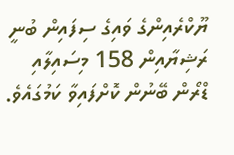ޔޫކްރެއިންގެ ވައިގެ ސިފައިން ބުނީ ރަޝިޔާއިން 158 މިސައިލާއި ޑްރޯން ބޭނުން ކޮށްފައިވާ ކަމުގައެވެ.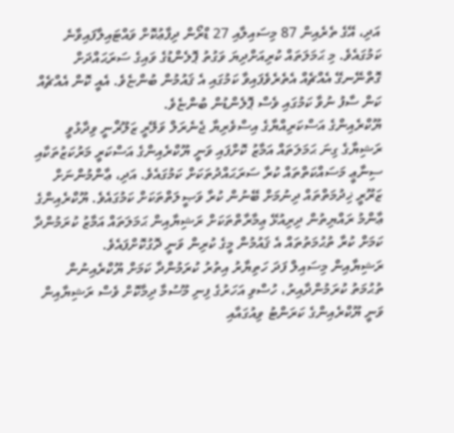އަދި، އޭގެ ތެރެއިން 87 މިސައިލާއި 27 ޑްރޯން ދިފާޢުކޮށް ވައްޓައިލާފައިވާނެ ކަމުގައެވެ. މި ޙަމަލަތައް ކުރިއަށްދިޔަ ވަގުތު ޕޮލެންޑުގެ ވައިގެ ސަރަޙައްދަށް ގޮތްނޭނގޭ އެއްޗެއް އެތެރެވެފައިވާ ކަމުގައި އެ ޤައުމުން ބުންޏެވެ. އެއީ ކޮން އެއްޗެއް ކަން ސާފު ނުވާ ކަމުގައި ވެސް ޕޮލެންޑުން ބުންޏެވެ.
ޔޫކްރެއިންގެ އަސްކަރިއްޔާގެ އިސްވެރިޔާ ޖެނެރަލް ވަލޭރީ ޒަލޫޜްނީ ވިދާޅުވީ ރަޝިޔާގެ ގިނަ ޙަމަލަތައް އަމާޒު ކޮށްފައި ވަނީ ޔޫކްރެއިންގެ އަސްކަރީ މަރުކަޒުތަކާއި ސިނާޢީ މަސައްކަތްތައް ކުރާ ސަރަޙައްދުތަކަށް ކަމުގައެވެ. އަދި، ޢާންމުންނަށް ޒަރޫރީ ޚިދުމަތްތައް ދިނުމަށް ބޭނުން ކުރާ ވަޞީލަތްތަކަށް ކަމުގައެވެ. ޔޫކްރެއިންގެ ޢާންމު ރައްޔިތުން ދިރިއުޅޭ ޢިމާރާތްތަކަށް ރަޝިޔާއިން ޙަމަލަތައް އަމާޒު ކުރަމުންދާ ކަމަށް ކުރާ ތުޙުމަތުތައް އެ ޤައުމުން މީގެ ކުރިން ވަނީ ދޮގުކޮށްފައެވެ.
ރަޝިޔާއިން މިސައިލް ފަދަ ހަތިޔާރު އިތުރު ކުރަމުންދާ ކަމަށް ޔޫކްރެއިނުން ތުޙުމަތު ކުރަމުންދާއިރު، ހުސްވި އަހަރުގެ ފިނި މޫސުމާ ދިމާކޮށް ވެސް ރަޝިޔާއިން ވަނީ ޔޫކްރެއިންގެ ކަރަންޓު ވިއުގައާއި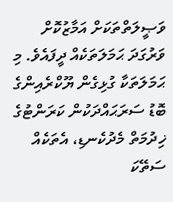ވަޞީލަތްތަކަށް އަމާޒުކޮށް ވަރުގަދަ ޙަމަލަތަކެއް ދީފައެވެ. މި ޙަމަލަތަކާ ގުޅިގެން ޔޫކްރެއިންގެ ބޮޑު ސަރަޙައްދަކުން ކަރަންޓުގެ ޚިދުމަތް މެދުކެނޑި، އެތަކެއް ސަތޭކަ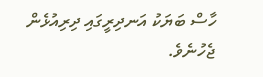ހާސް ބަޔަކު އަނދިރީގައި ދިރިއުޅެން ޖެހުނެވެ.